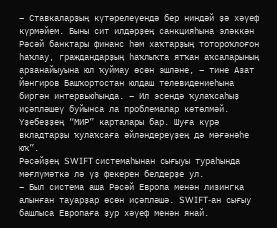– Ставкаларҙың күтәрелеүендә бер ниндәй ҙә хәүеф күрмәйем. Быны сит илдәрҙең санкцияһына эләккән Рәсәй банктары финанс һәм хаҡтарҙың тотороҡлоғон һаҡлау, граждандарҙың һаҡлыҡта ятҡан аҡсаларының арзанайыуына юл ҡуймау өсөн эшләне, – тине Азат Йәнгиров Башҡортостан юлдаш телевидениеһына биргән интервьюһында. – Ил эсендә ҡулаҡсаһыҙ иҫәпләшеү буйынса ла проблемалар көтөлмәй. Үҙебеҙҙең “МИР” карталары бар. Шуға күрә вкладтарҙы ҡулаҡсаға әйләндереүҙең дә мәғәнәһе юҡ”.
Рәсәйҙең SWIFT системаһынан сығыуы тураһында мәғлүмәткә лә үҙ фекерен белдерҙе ул.
– Был система аша Рәсәй Европа менән лизингка алынған тауарҙар өсөн иҫәпләшә. SWIFT-ан сығыу башлыса Европаға ҙур хәүеф менән янай.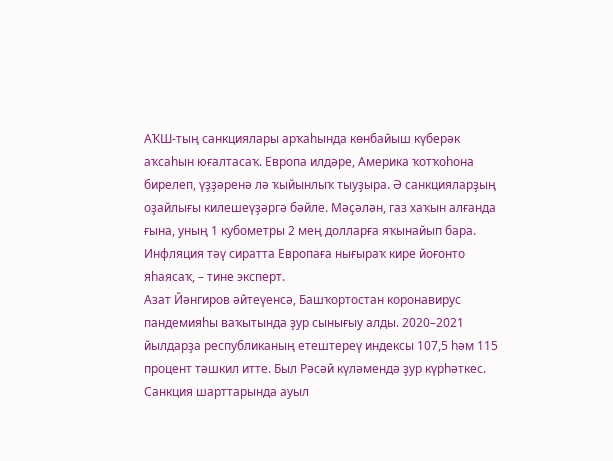АҠШ-тың санкциялары арҡаһында көнбайыш күберәк аҡсаһын юғалтасаҡ. Европа илдәре, Америка ҡотҡоһона бирелеп, үҙҙәренә лә ҡыйынлыҡ тыуҙыра. Ә санкцияларҙың оҙайлығы килешеүҙәргә бәйле. Мәҫәлән, газ хаҡын алғанда ғына, уның 1 кубометры 2 мең долларға яҡынайып бара. Инфляция тәү сиратта Европаға нығыраҡ кире йоғонто яһаясаҡ, – тине эксперт.
Азат Йәнгиров әйтеүенсә, Башҡортостан коронавирус пандемияһы ваҡытында ҙур сынығыу алды. 2020–2021 йылдарҙа республиканың етештереү индексы 107,5 һәм 115 процент тәшкил итте. Был Рәсәй күләмендә ҙур күрһәткес. Санкция шарттарында ауыл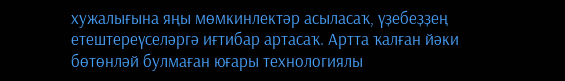хужалығына яңы мөмкинлектәр асыласаҡ, үҙебеҙҙең етештереүселәргә иғтибар артасаҡ. Артта ҡалған йәки бөтөнләй булмаған юғары технологиялы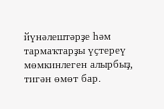йүнәлештәрҙе һәм тармаҡтарҙы үҫтереү мөмкинлеген алырбыҙ, тигән өмөт бар.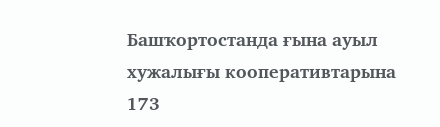Башҡортостанда ғына ауыл хужалығы кооперативтарына 173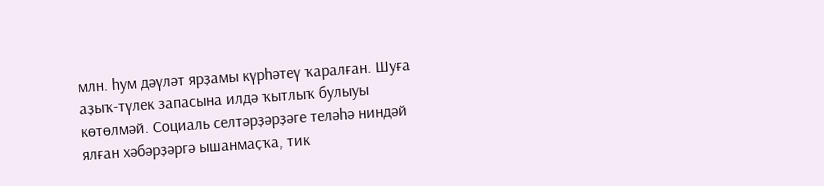млн. һум дәүләт ярҙамы күрһәтеү ҡаралған. Шуға аҙыҡ-түлек запасына илдә ҡытлыҡ булыуы көтөлмәй. Социаль селтәрҙәрҙәге теләһә ниндәй ялған хәбәрҙәргә ышанмаҫҡа, тик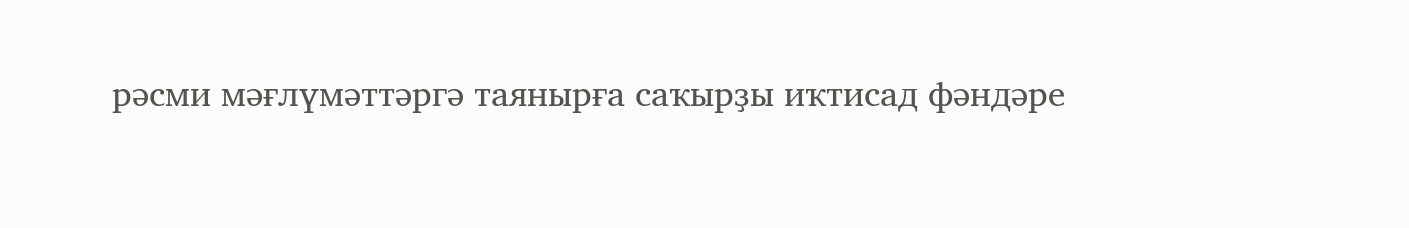рәсми мәғлүмәттәргә таянырға саҡырҙы иҡтисад фәндәре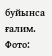буйынса ғалим.
Фото: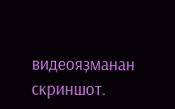видеояҙманан скриншот.